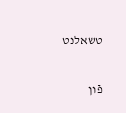טשאלנט

פֿון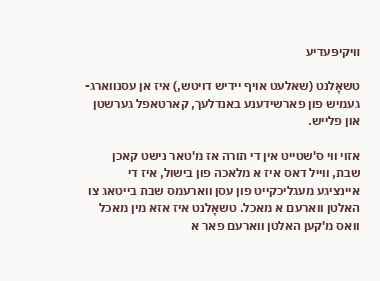װיקיפּעדיע

טשאָלנט (שאלעט אויף יידיש דויטש,) איז אן עסנווארג-געמיש פון פארשידענע באנדלעך, קארטאפל גערשטן און פלייש.

אזוי ווי ס'שטייט אין די תורה אז מ'טאר נישט קאכן שבת, ווייל דאס איז א מלאכה פון בישול, איז די איינציגע מעגליכקייט פון עסן ווארעמס שבת בייטאג צו האלטן ווארעם א מאכל. טשאָלנט איז אזא מין מאכל וואס מ'קען האלטן ווארעם פאר א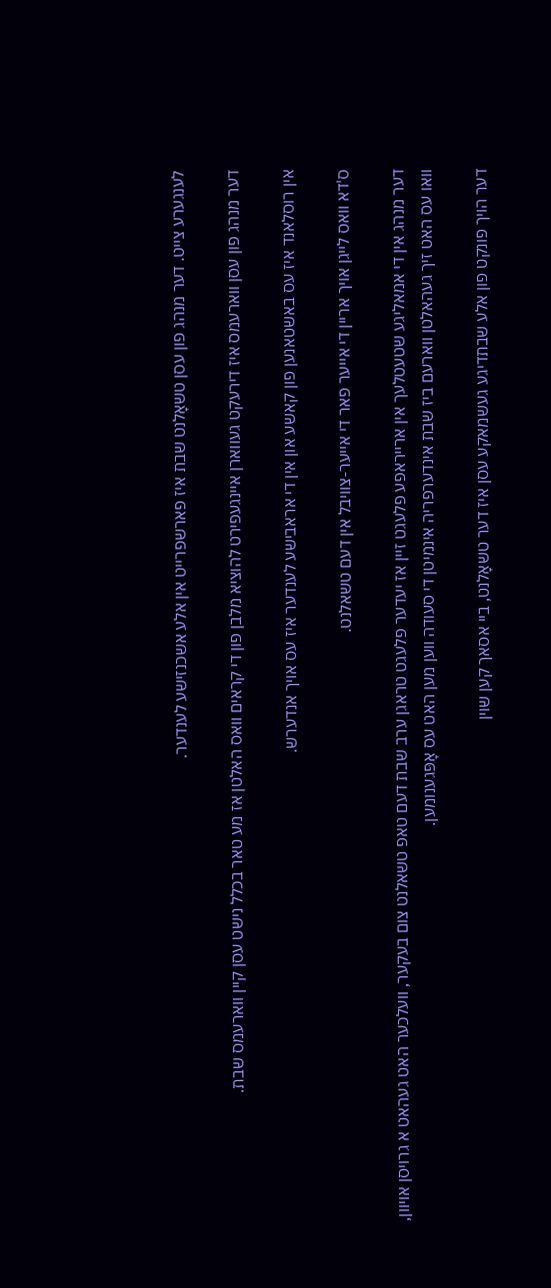לענגערע צייט. דער מנהג פון עסן טשאָלנט שבת איז פארשפרייט אין אלע אשכנזישע לענדער.

דער מנהג פון עסן ווארעמס איז דירעקט געווארן איינגעפירט להוציא מלבן פון די קראים וואס האלטן אז מע טאר בכלל נישט עסן קיין ווארעמס שבת.

אין רוסלאנד איז עס באשטאנען פון קאשע און אין די אראבישע לענדער איז עס אויך אנדערש.

ס'דא וואס לייגן אויך אריין די אייער פאר די אייער-צוויבל אין דעם טשאלנט.

דער מנהג אין די אמאליגע שטעטלעך אין ארייראפע פלעגט זיין אז יעדער פלעגט טראגן ערב שבת דעם טאפ טשאלנט צום בעקער, וועלכער האט געהאט א גרויסן אויוון, וואו עס האט זיך געהאלטן ווארעם ביז שבת אינדערפריה אינמיטן די סעודה ווען מען האט עס אָפּגענומען.

דער הויך פונקט פון אלע שבתדיגע געשמאקע עסן איז דער טשאָלנט, ביי אסאך קען שוין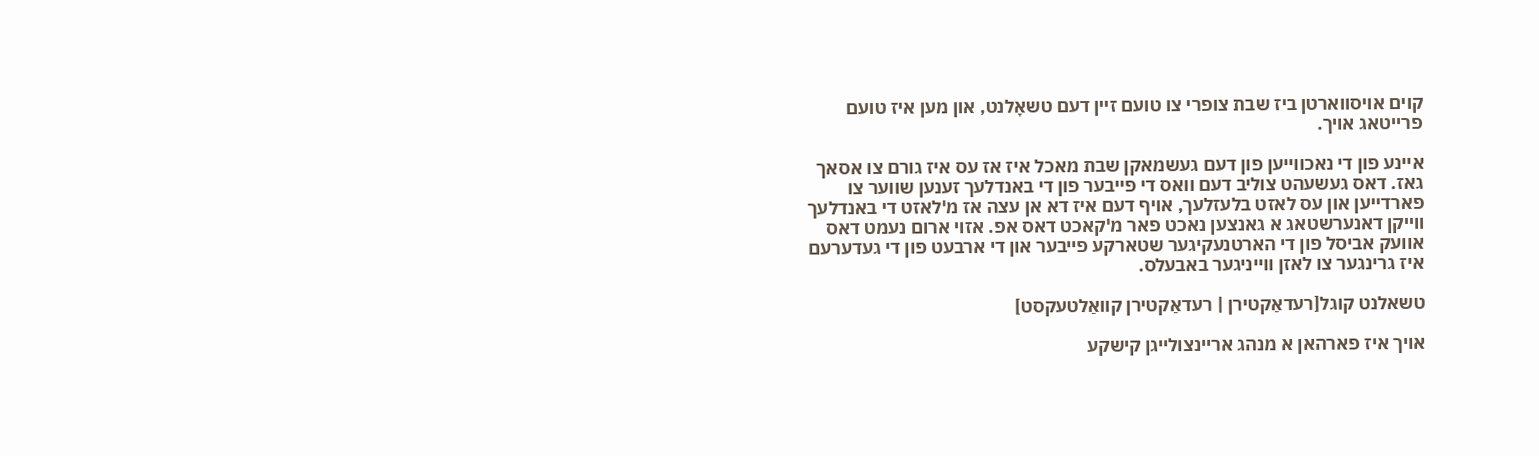קוים אויסווארטן ביז שבת צופרי צו טועם זיין דעם טשאָלנט, און מען איז טועם פרייטאג אויך.

איינע פון די נאכווייען פון דעם געשמאקן שבת מאכל איז אז עס איז גורם צו אסאך גאז. דאס געשעהט צוליב דעם וואס די פייבער פון די באנדלעך זענען שווער צו פארדייען און עס לאזט בלעזלעך, אויף דעם איז דא אן עצה אז מ'לאזט די באנדלעך ווייקן דאנערשטאג א גאנצען נאכט פאר מ'קאכט דאס אפ. אזוי ארום נעמט דאס אוועק אביסל פון די הארטנעקיגער שטארקע פייבער און די ארבעט פון די געדערעם איז גרינגער צו לאזן ווייניגער באבעלס.

טשאלנט קוגל[רעדאַקטירן | רעדאַקטירן קוואַלטעקסט]

אויך איז פארהאן א מנהג אריינצולייגן קישקע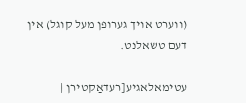(ווערט אויך גערופן מעל קוגל) אין דעם טשאלנט.

עטימאלאגיע[רעדאַקטירן |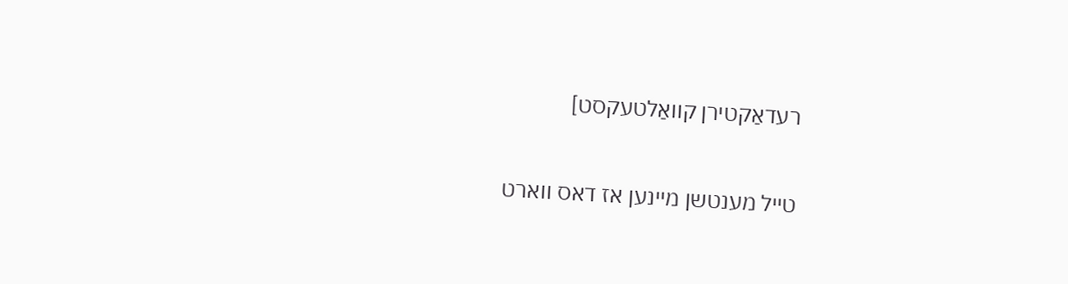רעדאַקטירן קוואַלטעקסט]

טייל מענטשן מיינען אז דאס ווארט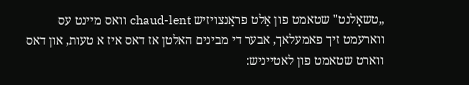„טשאָלנט" שטאמט פון אַלט פראַנצויזיש chaud-lent וואס מיינט עס ווארעמט זיך פאמעלאך, אבער די מבינים האלטן אז דאס איז א טעות, און דאס ווארט שטאמט פון לאטייניש: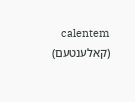calentem (קאלענטעם)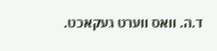ד.ה. וואס ווערט געקאכט.